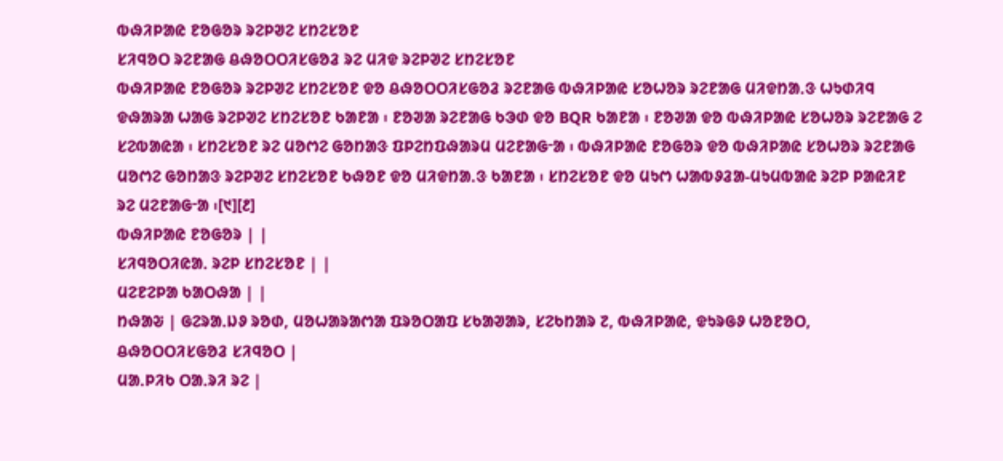ᱵᱷᱤᱞᱟᱭ ᱱᱚᱜᱚᱨ ᱨᱮᱞᱣᱮ ᱥᱴᱮᱥᱚᱱ
ᱥᱤᱧᱚᱛ ᱨᱮᱱᱟᱜ ᱪᱷᱚᱛᱛᱤᱥᱜᱚᱲ ᱨᱮ ᱢᱤᱫ ᱨᱮᱞᱣᱮ ᱥᱴᱮᱥᱚᱱ
ᱵᱷᱤᱞᱟᱭ ᱱᱚᱜᱚᱨ ᱨᱮᱞᱣᱮ ᱥᱴᱮᱥᱚᱱ ᱫᱚ ᱪᱷᱚᱛᱛᱤᱥᱜᱚᱲ ᱨᱮᱱᱟᱜ ᱵᱷᱤᱞᱟᱭ ᱥᱚᱦᱚᱨ ᱨᱮᱱᱟᱜ ᱢᱤᱫᱴᱟᱹᱝ ᱦᱩᱰᱤᱧ ᱫᱷᱟᱨᱟ ᱦᱟᱜ ᱨᱮᱞᱣᱮ ᱥᱴᱮᱥᱚᱱ ᱠᱟᱱᱟ ᱾ ᱱᱚᱣᱟ ᱨᱮᱱᱟᱜ ᱠᱳᱰ ᱫᱚ BQR ᱠᱟᱱᱟ ᱾ ᱱᱚᱣᱟ ᱫᱚ ᱵᱷᱤᱞᱟᱭ ᱥᱚᱦᱚᱨ ᱨᱮᱱᱟᱜ ᱮ ᱥᱮᱵᱟᱭᱟ ᱾ ᱥᱴᱮᱥᱚᱱ ᱨᱮ ᱢᱚᱬᱮ ᱜᱚᱴᱟᱝ ᱯᱞᱮᱴᱯᱷᱟᱨᱢ ᱢᱮᱱᱟᱜᱼᱟ ᱾ ᱵᱷᱤᱞᱟᱭ ᱱᱚᱜᱚᱨ ᱫᱚ ᱵᱷᱤᱞᱟᱭ ᱥᱚᱦᱚᱨ ᱨᱮᱱᱟᱜ ᱢᱚᱬᱮ ᱜᱚᱴᱟᱝ ᱨᱮᱞᱣᱮ ᱥᱴᱮᱥᱚᱱ ᱠᱷᱚᱱ ᱫᱚ ᱢᱤᱫᱴᱟᱹᱝ ᱠᱟᱱᱟ ᱾ ᱥᱴᱮᱥᱚᱱ ᱫᱚ ᱢᱩᱬ ᱦᱟᱵᱽᱲᱟ-ᱢᱩᱢᱵᱟᱭ ᱨᱮᱞ ᱞᱟᱭᱤᱱ ᱨᱮ ᱢᱮᱱᱟᱜᱼᱟ ᱾[᱑][᱒]
ᱵᱷᱤᱞᱟᱭ ᱱᱚᱜᱚᱨ | |
ᱥᱤᱧᱚᱛᱤᱭᱟᱹ ᱨᱮᱞ ᱥᱴᱮᱥᱚᱱ | |
ᱢᱮᱱᱮᱞᱟ ᱠᱟᱛᱷᱟ | |
ᱴᱷᱟᱶ | ᱜᱮᱨᱟᱹᱡᱽ ᱨᱚᱰ, ᱢᱚᱦᱟᱨᱟᱬᱟ ᱯᱨᱚᱛᱟᱯ ᱥᱠᱟᱣᱟᱨ, ᱥᱮᱠᱴᱟᱨ ᱗, ᱵᱷᱤᱞᱟᱭ, ᱫᱩᱨᱜᱽ ᱦᱚᱱᱚᱛ, ᱪᱷᱚᱛᱛᱤᱥᱜᱚᱲ ᱥᱤᱧᱚᱛ |
ᱢᱟᱹᱞᱤᱠ ᱛᱟᱹᱨᱤ ᱨᱮ |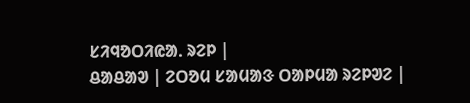ᱥᱤᱧᱚᱛᱤᱭᱟᱹ ᱨᱮᱞ |
ᱪᱟᱪᱟᱣ | ᱮᱛᱚᱢ ᱥᱟᱢᱟᱝ ᱛᱟᱞᱢᱟ ᱨᱮᱞᱣᱮ |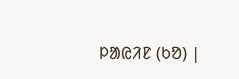ᱞᱟᱭᱤᱱ (ᱠᱚ) |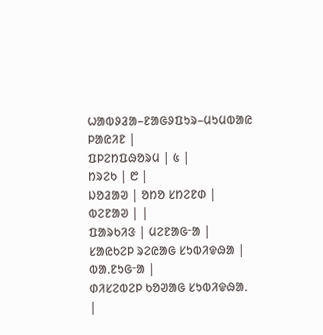ᱦᱟᱵᱽᱲᱟ–ᱱᱟᱜᱽᱯᱩᱨ–ᱢᱩᱢᱵᱟᱭ ᱞᱟᱭᱤᱱ |
ᱯᱞᱮᱴᱯᱷᱚᱨᱢ | ᱕ |
ᱴᱨᱮᱠ | ᱘ |
ᱡᱚᱲᱟᱣ | ᱚᱴᱚ ᱥᱴᱮᱱᱰ |
ᱵᱮᱱᱟᱣ | |
ᱯᱟᱨᱠᱤᱝ | ᱢᱮᱱᱟᱜᱼᱟ |
ᱥᱟᱭᱠᱮᱞ ᱨᱮᱭᱟᱜ ᱥᱩᱵᱤᱫᱷᱟ | ᱵᱟᱹᱱᱩᱜᱼᱟ |
ᱰᱤᱥᱮᱵᱮᱞ ᱠᱚᱣᱟᱜ ᱥᱩᱵᱤᱫᱷᱟᱹ |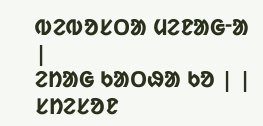ᱵᱮᱵᱚᱥᱛᱟ ᱢᱮᱱᱟᱜᱼᱟ |
ᱮᱴᱟᱜ ᱠᱟᱛᱷᱟ ᱠᱚ | |
ᱥᱴᱮᱥᱚᱱ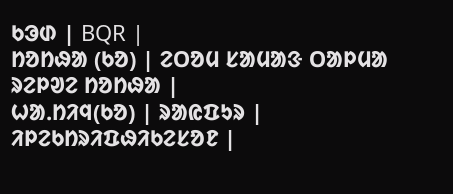ᱠᱳᱰ | BQR |
ᱴᱚᱴᱷᱟ (ᱠᱚ) | ᱮᱛᱚᱢ ᱥᱟᱢᱟᱝ ᱛᱟᱞᱢᱟ ᱨᱮᱞᱣᱮ ᱴᱚᱴᱷᱟ |
ᱦᱟᱹᱴᱤᱧ(ᱠᱚ) | ᱨᱟᱭᱯᱩᱨ |
ᱤᱞᱮᱠᱴᱨᱤᱯᱷᱤᱠᱮᱥᱚᱱ |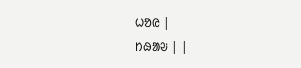ᱦᱚᱭ |
ᱴᱷᱟᱶ | |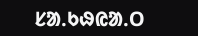ᱥᱟᱹᱠᱷᱭᱟᱹᱛ